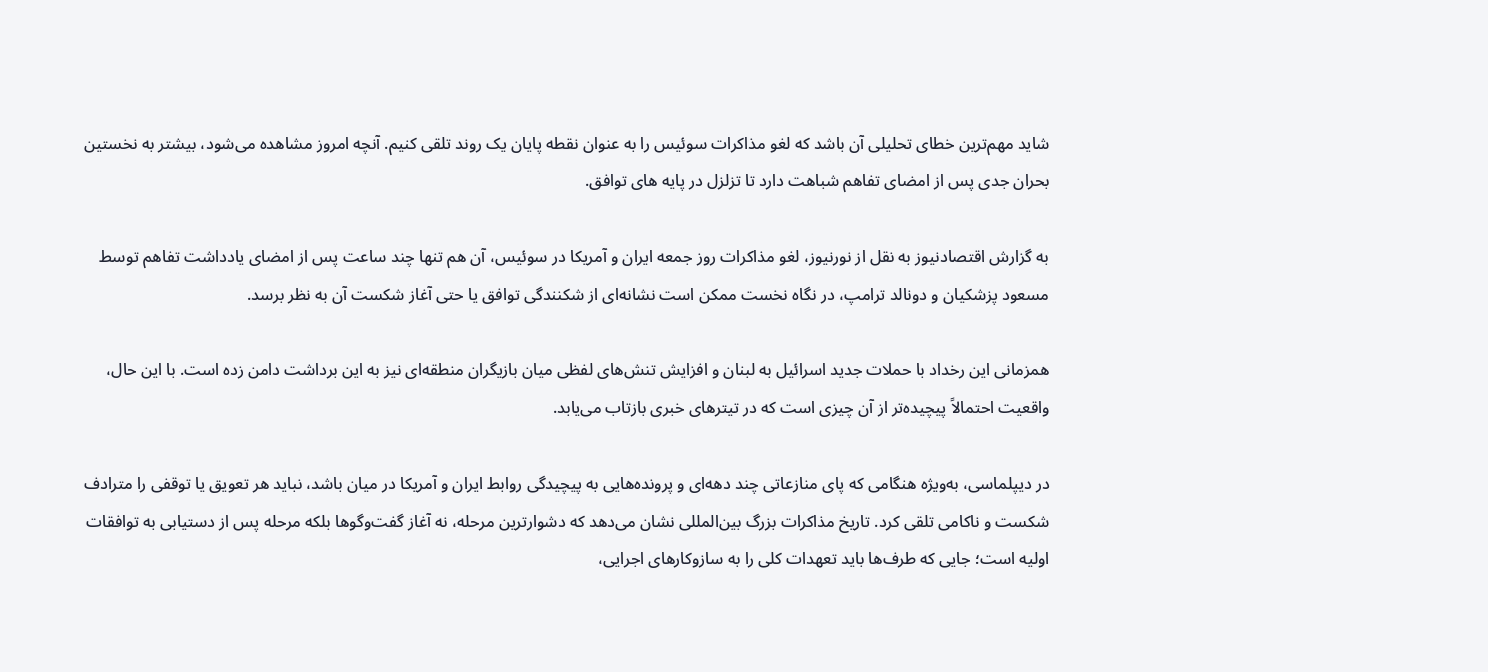شاید مهم‌ترین خطای تحلیلی آن باشد که لغو مذاکرات سوئیس را به عنوان نقطه پایان یک روند تلقی کنیم. آنچه امروز مشاهده می‌شود، بیشتر به نخستین بحران جدی پس از امضای تفاهم شباهت دارد تا تزلزل در پایه های توافق.

به گزارش اقتصادنیوز به نقل از نورنیوز، لغو مذاکرات روز جمعه ایران و آمریکا در سوئیس، آن هم تنها چند ساعت پس از امضای یادداشت تفاهم توسط مسعود پزشکیان و دونالد ترامپ، در نگاه نخست ممکن است نشانه‌ای از شکنندگی توافق یا حتی آغاز شکست آن به نظر برسد.

همزمانی این رخداد با حملات جدید اسرائیل به لبنان و افزایش تنش‌های لفظی میان بازیگران منطقه‌ای نیز به این برداشت دامن زده است. با این حال، واقعیت احتمالاً پیچیده‌تر از آن چیزی است که در تیترهای خبری بازتاب می‌یابد.

در دیپلماسی، به‌ویژه هنگامی که پای منازعاتی چند دهه‌ای و پرونده‌هایی به پیچیدگی روابط ایران و آمریکا در میان باشد، نباید هر تعویق یا توقفی را مترادف شکست و ناکامی تلقی کرد. تاریخ مذاکرات بزرگ بین‌المللی نشان می‌دهد که دشوارترین مرحله، نه آغاز گفت‌وگوها بلکه مرحله پس از دستیابی به توافقات اولیه است؛ جایی که طرف‌ها باید تعهدات کلی را به سازوکارهای اجرایی،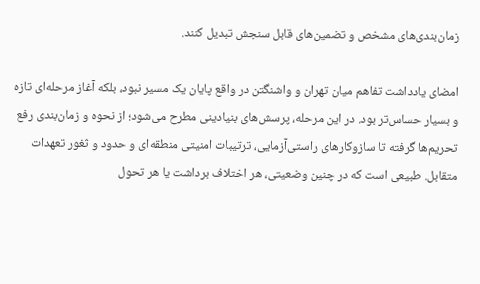زمان‌بندی‌های مشخص و تضمین‌های قابل سنجش تبدیل کنند.

امضای یادداشت تفاهم میان تهران و واشنگتن در واقع پایان یک مسیر نبود، بلکه آغاز مرحله‌ای تازه و بسیار حساس‌تر بود. در این مرحله، پرسش‌های بنیادینی مطرح می‌شود؛ از نحوه و زمان‌بندی رفع تحریم‌ها گرفته تا سازوکارهای راستی‌آزمایی، ترتیبات امنیتی منطقه‌ای و حدود و ثغور تعهدات متقابل. طبیعی است که در چنین وضعیتی، هر اختلاف برداشت یا هر تحول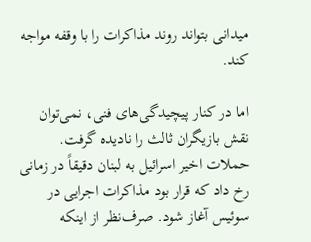میدانی بتواند روند مذاکرات را با وقفه مواجه کند.

اما در کنار پیچیدگی‌های فنی، نمی‌توان نقش بازیگران ثالث را نادیده گرفت. حملات اخیر اسرائیل به لبنان دقیقاً در زمانی رخ داد که قرار بود مذاکرات اجرایی در سوئیس آغاز شود. صرف‌نظر از اینکه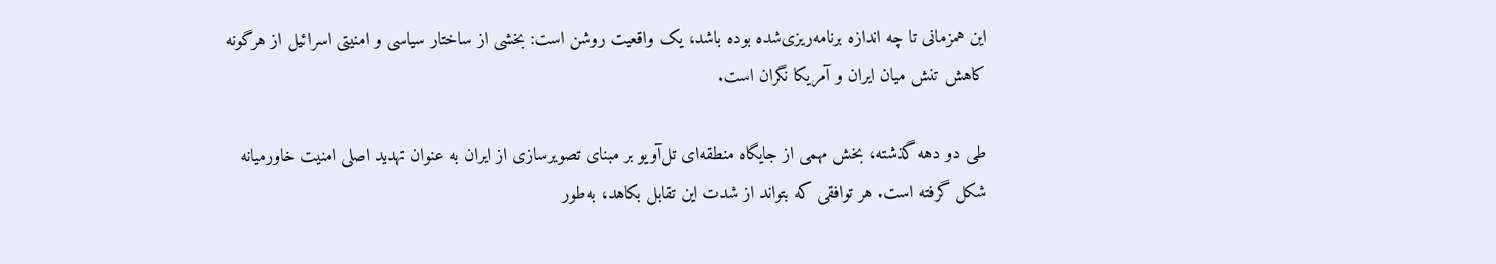این همزمانی تا چه اندازه برنامه‌ریزی‌شده بوده باشد، یک واقعیت روشن است: بخشی از ساختار سیاسی و امنیتی اسرائیل از هرگونه کاهش تنش میان ایران و آمریکا نگران است.

طی دو دهه گذشته، بخش مهمی از جایگاه منطقه‌ای تل‌آویو بر مبنای تصویرسازی از ایران به عنوان تهدید اصلی امنیت خاورمیانه شکل گرفته است. هر توافقی که بتواند از شدت این تقابل بکاهد، به‌طور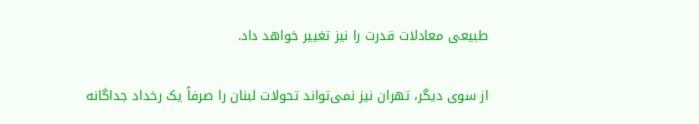طبیعی معادلات قدرت را نیز تغییر خواهد داد.

از سوی دیگر، تهران نیز نمی‌تواند تحولات لبنان را صرفاً یک رخداد جداگانه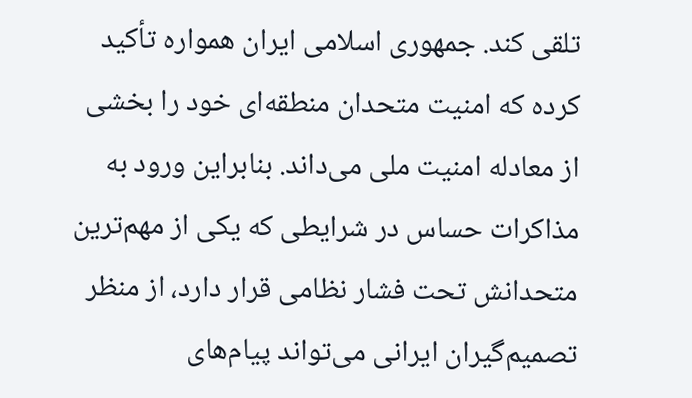تلقی کند. جمهوری اسلامی ایران همواره تأکید کرده که امنیت متحدان منطقه‌ای خود را بخشی از معادله امنیت ملی می‌داند. بنابراین ورود به مذاکرات حساس در شرایطی که یکی از مهم‌ترین متحدانش تحت فشار نظامی قرار دارد، از منظر تصمیم‌گیران ایرانی می‌تواند پیام‌های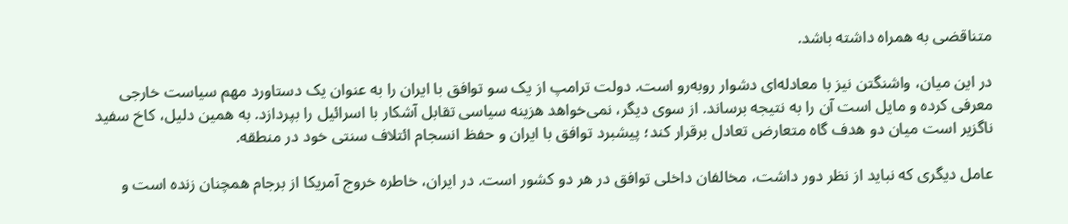متناقضی به همراه داشته باشد.

در این میان، واشنگتن نیز با معادله‌ای دشوار روبه‌رو است. دولت ترامپ از یک سو توافق با ایران را به عنوان یک دستاورد مهم سیاست خارجی معرفی کرده و مایل است آن را به نتیجه برساند. از سوی دیگر، نمی‌خواهد هزینه سیاسی تقابل آشکار با اسرائیل را بپردازد. به همین دلیل، کاخ سفید ناگزیر است میان دو هدف گاه متعارض تعادل برقرار کند؛ پیشبرد توافق با ایران و حفظ انسجام ائتلاف سنتی خود در منطقه.

عامل دیگری که نباید از نظر دور داشت، مخالفان داخلی توافق در هر دو کشور است. در ایران، خاطره خروج آمریکا از برجام همچنان زنده است و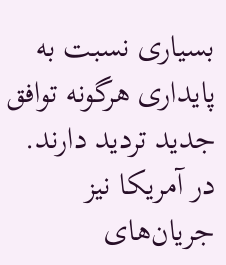بسیاری نسبت به پایداری هرگونه توافق جدید تردید دارند. در آمریکا نیز جریان‌های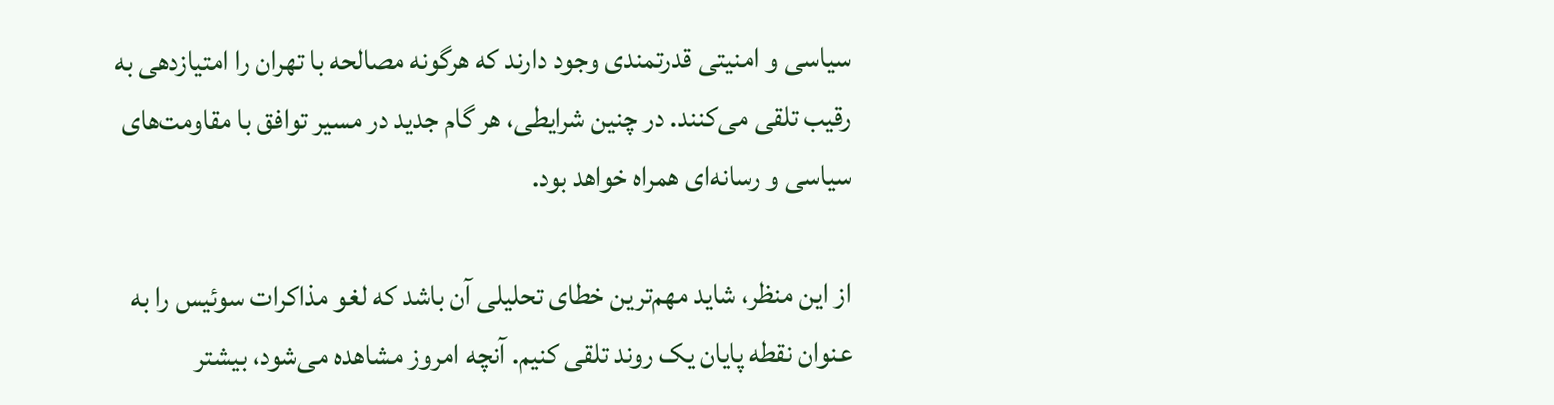سیاسی و امنیتی قدرتمندی وجود دارند که هرگونه مصالحه با تهران را امتیازدهی به رقیب تلقی می‌کنند. در چنین شرایطی، هر گام جدید در مسیر توافق با مقاومت‌های سیاسی و رسانه‌ای همراه خواهد بود.

از این منظر، شاید مهم‌ترین خطای تحلیلی آن باشد که لغو مذاکرات سوئیس را به عنوان نقطه پایان یک روند تلقی کنیم. آنچه امروز مشاهده می‌شود، بیشتر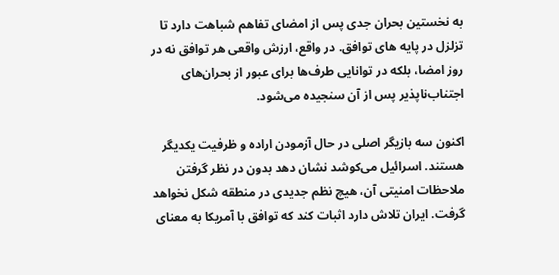به نخستین بحران جدی پس از امضای تفاهم شباهت دارد تا تزلزل در پایه های توافق. در واقع، ارزش واقعی هر توافق نه در روز امضا، بلکه در توانایی طرف‌ها برای عبور از بحران‌های اجتناب‌ناپذیر پس از آن سنجیده می‌شود.

اکنون سه بازیگر اصلی در حال آزمودن اراده و ظرفیت یکدیگر هستند. اسرائیل می‌کوشد نشان دهد بدون در نظر گرفتن ملاحظات امنیتی آن، هیچ نظم جدیدی در منطقه شکل نخواهد گرفت. ایران تلاش دارد اثبات کند که توافق با آمریکا به معنای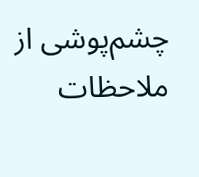چشم‌پوشی از ملاحظات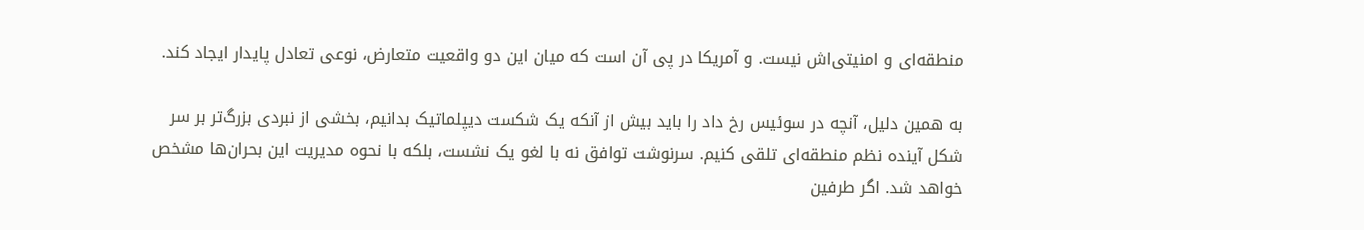منطقه‌ای و امنیتی‌اش نیست. و آمریکا در پی آن است که میان این دو واقعیت متعارض، نوعی تعادل پایدار ایجاد کند.

به همین دلیل، آنچه در سوئیس رخ داد را باید بیش از آنکه یک شکست دیپلماتیک بدانیم، بخشی از نبردی بزرگ‌تر بر سر شکل آینده نظم منطقه‌ای تلقی کنیم. سرنوشت توافق نه با لغو یک نشست، بلکه با نحوه مدیریت این بحران‌ها مشخص خواهد شد. اگر طرفین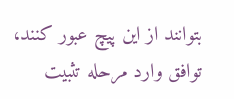بتوانند از این پیچ عبور کنند، توافق وارد مرحله تثبیت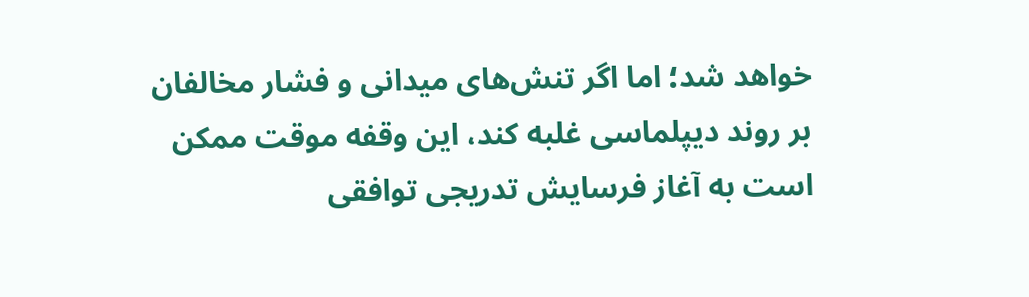خواهد شد؛ اما اگر تنش‌های میدانی و فشار مخالفان بر روند دیپلماسی غلبه کند، این وقفه موقت ممکن است به آغاز فرسایش تدریجی توافقی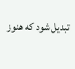تبدیل شود که هنوز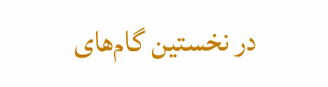در نخستین گام‌های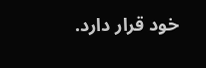خود قرار دارد.